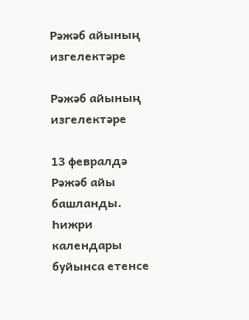Рәжәб айының изгелектәре

Рәжәб айының изгелектәре

13 февралдә Рәжәб айы башланды. Һижри календары буйынса етенсе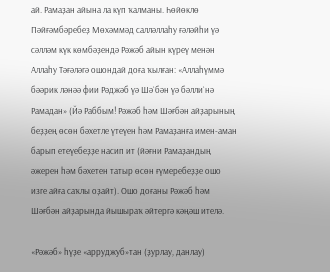ай. Рамаҙан айына ла күп ҡалманы. Һөйөклө Пәйғәмбәребеҙ Мөхәммәд салләллаһу ғәләйһи үә сәлләм күк көмбәҙендә Рәжәб айын күреү менән Аллаһу Тәғәләгә ошондай доға ҡылған: «Аллаһүммә бәәрик ләнәә фии Рәджәб үә Шә`бән үә бәлли`нә Рамадан» (Йә Раббым! Рәжәб һәм Шәғбән айҙарының беҙҙең өсөн бәхетле үтеүен һәм Рамаҙанға имен-аман барып етеүебеҙҙе насип ит (йәғни Рамаҙандың әжерен һәм бәхетен татыр өсөн ғүмеребеҙҙе ошо изге айға саҡлы оҙайт). Ошо доғаны Рәжәб һәм Шәғбән айҙарында йышыраҡ әйтергә кәңәш ителә.

«Рәжәб» һүҙе «арруджуб»тан (ҙурлау, данлау)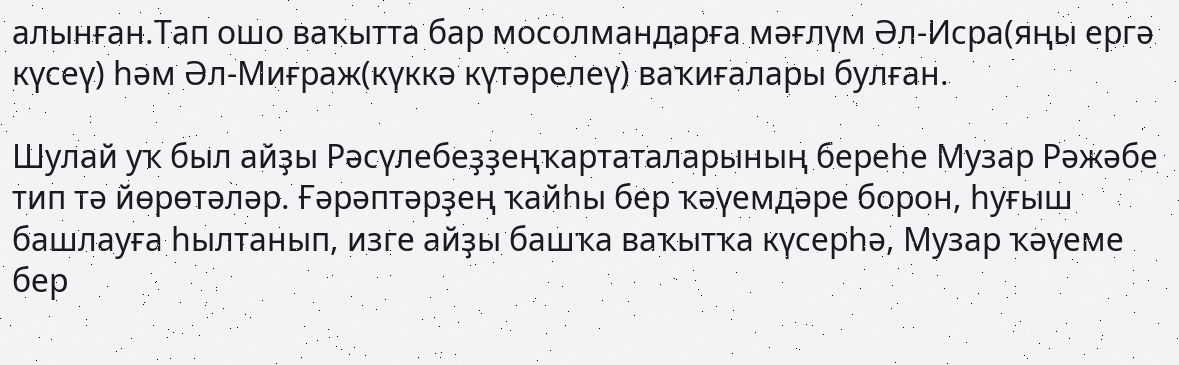алынған.Тап ошо ваҡытта бар мосолмандарға мәғлүм Әл-Исра(яңы ергә күсеү) һәм Әл-Миғраж(күккә күтәрелеү) ваҡиғалары булған.

Шулай уҡ был айҙы Рәсүлебеҙҙеңҡартаталарының береһе Музар Рәжәбе тип тә йөрөтәләр. Ғәрәптәрҙең ҡайһы бер ҡәүемдәре борон, һуғыш башлауға һылтанып, изге айҙы башҡа ваҡытҡа күсерһә, Музар ҡәүеме бер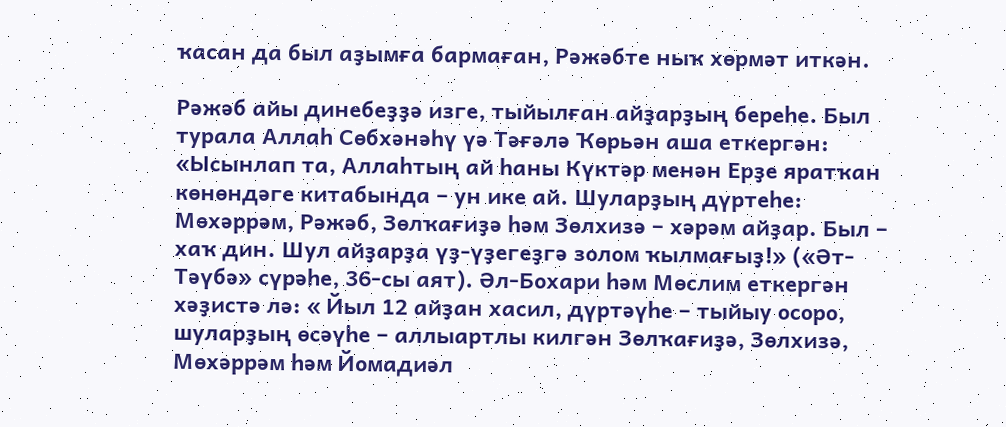ҡасан да был аҙымға бармаған, Рәжәбте ныҡ хөрмәт иткән.

Рәжәб айы динебеҙҙә изге, тыйылған айҙарҙың береһе. Был турала Аллаһ Сөбхәнәһү үә Тәғәлә Ҡөрьән аша еткергән: «Ысынлап та, Аллаһтың ай һаны Күктәр менән Ерҙе яратҡан көнөндәге китабында – ун ике ай. Шуларҙың дүртеһе: Мөхәррәм, Рәжәб, Зөлҡағиҙә һәм Зөлхизә – хәрәм айҙар. Был – хаҡ дин. Шул айҙарҙа үҙ-үҙегеҙгә золом ҡылмағыҙ!» («Әт-Тәүбә» сүрәһе, 36-сы аят). Әл-Бохари һәм Мөслим еткергән хәҙистә лә: « Йыл 12 айҙан хасил, дүртәүһе – тыйыу осоро, шуларҙың өсәүһе – аллыартлы килгән Зөлҡағиҙә, Зөлхизә, Мөхәррәм һәм Йомадиәл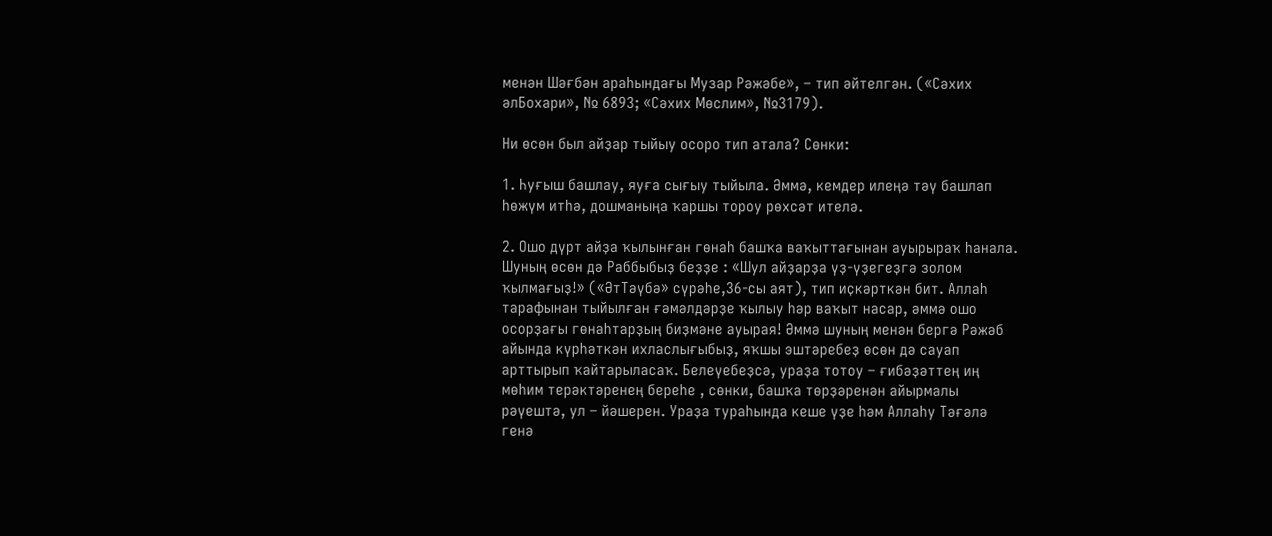менән Шәғбән араһындағы Музар Рәжәбе», – тип әйтелгән. («Сәхих әлБохари», № 6893; «Сәхих Мөслим», №3179).

Ни өсөн был айҙар тыйыу осоро тип атала? Сөнки:

1. Һуғыш башлау, яуға сығыу тыйыла. Әммә, кемдер илеңә тәү башлап һөжүм итһә, дошманыңа ҡаршы тороу рөхсәт ителә.

2. Ошо дүрт айҙа ҡылынған гөнаһ башҡа ваҡыттағынан ауырыраҡ һанала. Шуның өсөн дә Раббыбыҙ беҙҙе : «Шул айҙарҙа үҙ-үҙегеҙгә золом ҡылмағыҙ!» («ӘтТәүбә» сүрәһе,36-сы аят), тип иҫкәрткән бит. Аллаһ тарафынан тыйылған ғәмәлдәрҙе ҡылыу һәр ваҡыт насар, әммә ошо осорҙағы гөнаһтарҙың биҙмәне ауырая! Әммә шуның менән бергә Рәжәб айында күрһәткән ихласлығыбыҙ, яҡшы эштәребеҙ өсөн дә сауап арттырып ҡайтарыласаҡ. Белеүебеҙсә, ураҙа тотоу – ғибәҙәттең иң мөһим терәктәренең береһе , сөнки, башҡа төрҙәренән айырмалы рәүештә, ул – йәшерен. Ураҙа тураһында кеше үҙе һәм Аллаһу Тәғәлә генә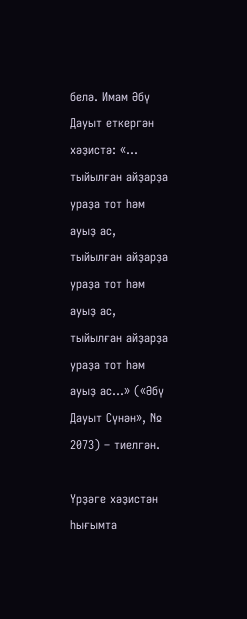белә. Имам Әбү Дауыт еткергән хәҙистә: «... тыйылған айҙарҙа ураҙа тот һәм ауыҙ ас, тыйылған айҙарҙа ураҙа тот һәм ауыҙ ас, тыйылған айҙарҙа ураҙа тот һәм ауыҙ ас...» («Әбү Дауыт Сүнән», № 2073) – тиелгән.

Үрҙәге хәҙистән һығымта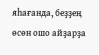яһағанда, беҙҙең өсөн ошо айҙарҙа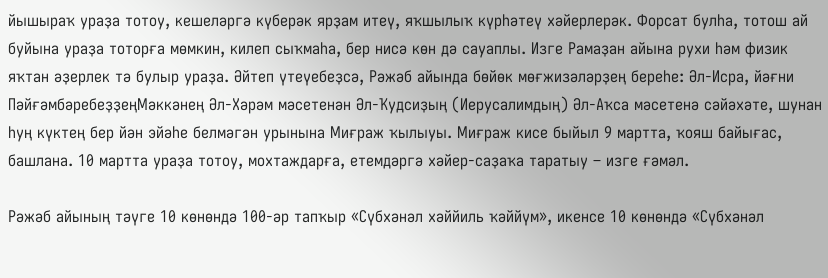йышыраҡ ураҙа тотоу, кешеләргә күберәк ярҙам итеү, яҡшылыҡ күрһәтеү хәйерлерәк. Форсат булһа, тотош ай буйына ураҙа тоторға мөмкин, килеп сыҡмаһа, бер нисә көн дә сауаплы. Изге Рамаҙан айына рухи һәм физик яҡтан әҙерлек тә булыр ураҙа. Әйтеп үтеүебеҙсә, Рәжәб айында бөйөк мөғжизәләрҙең береһе: Әл-Исра, йәғни ПәйғәмбәребеҙҙеңМәккәнең Әл-Хәрәм мәсетенән Әл-Ҡудсиҙың (Иерусалимдың) Әл-Аҡса мәсетенә сәйәхәте, шунан һуң күктең бер йән эйәһе белмәгән урынына Миғраж ҡылыуы. Миғраж кисе быйыл 9 мартта, ҡояш байығас, башлана. 10 мартта ураҙа тотоу, мохтаждарға, етемдәргә хәйер-саҙаҡа таратыу – изге ғәмәл.

Рәжәб айының тәүге 10 көнөндә 100-әр тапҡыр «Сүбхәнәл хәййиль ҡәййүм», икенсе 10 көнөндә «Сүбхәнәл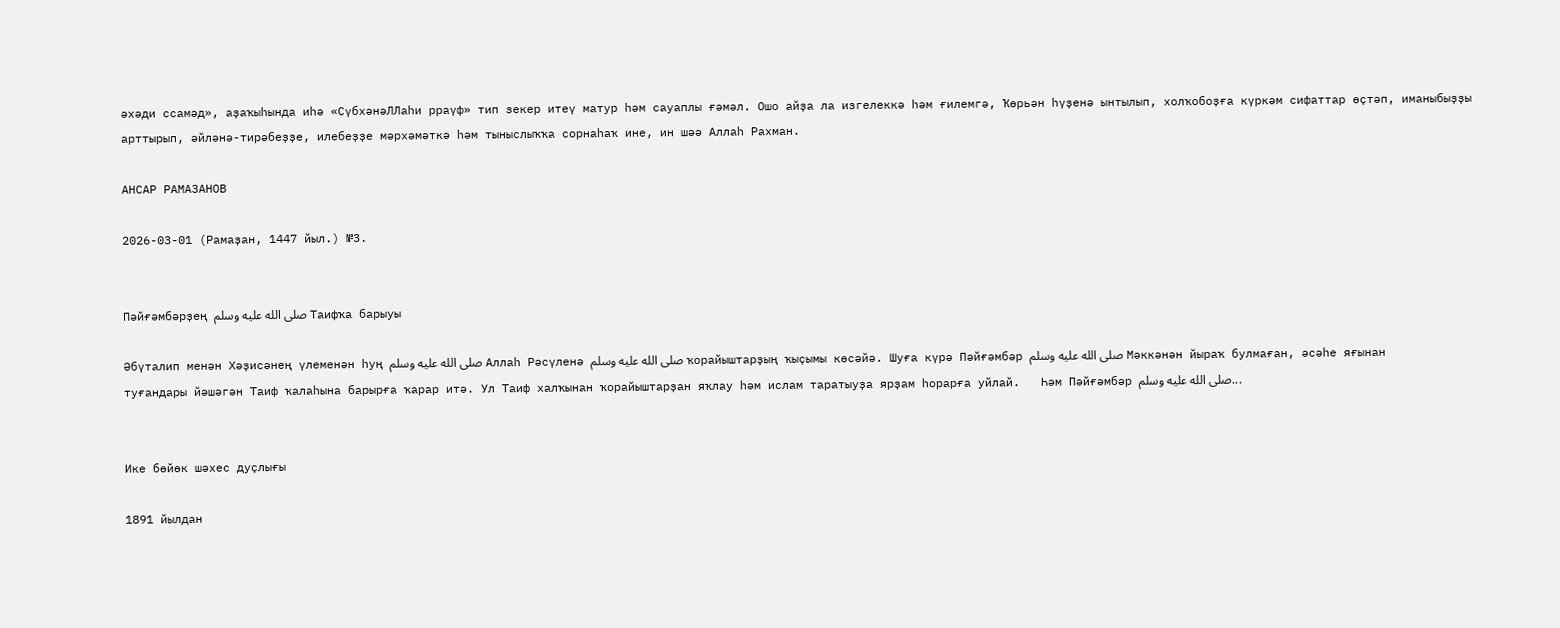әхәди ссамәд», аҙаҡыһында иһә «СүбхәнәЛЛаһи рраүф» тип зекер итеү матур һәм сауаплы ғәмәл. Ошо айҙа ла изгелеккә һәм ғилемгә, Ҡөрьән һүҙенә ынтылып, холҡобоҙға күркәм сифаттар өҫтәп, иманыбыҙҙы арттырып, әйләнә-тирәбеҙҙе, илебеҙҙе мәрхәмәткә һәм тыныслыҡҡа сорнаһаҡ ине, ин шәә Аллаһ Рахман.

АНСАР РАМАЗАНОВ

2026-03-01 (Рамаҙан, 1447 йыл.) №3.


Пәйғәмбәрҙең صلى الله عليه وسلم Таифҡа барыуы

Әбүталип менән Хәҙисәнең үлеменән һуң صلى الله عليه وسلم Аллаһ Рәсүленә صلى الله عليه وسلم ҡорайыштарҙың ҡыҫымы көсәйә. Шуға күрә Пәйғәмбәр صلى الله عليه وسلم Мәккәнән йыраҡ булмаған, әсәһе яғынан туғандары йәшәгән Таиф ҡалаһына барырға ҡарар итә. Ул Таиф халҡынан ҡорайыштарҙан яҡлау һәм ислам таратыуҙа ярҙам һорарға уйлай.   Һәм Пәйғәмбәр صلى الله عليه وسلم...


Ике бөйөк шәхес дуҫлығы

1891 йылдан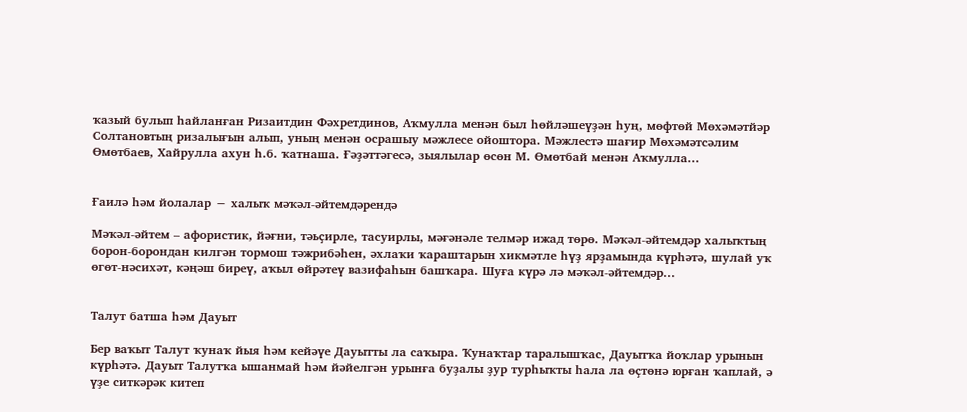ҡазый булып һайланған Ризаитдин Фәхретдинов, Аҡмулла менән был һөйләшеүҙән һуң, мөфтөй Мөхәмәтйәр Солтановтың ризалығын алып, уның менән осрашыу мәжлесе ойоштора. Мәжлестә шағир Мөхәмәтсәлим Өмөтбаев, Хайрулла ахун һ.б. ҡатнаша. Ғәҙәттәгесә, зыялылар өсөн М. Өмөтбай менән Аҡмулла...


Ғаилә һәм йолалар − халыҡ мәҡәл-әйтемдәрендә

Мәҡәл-әйтем – афористик, йәғни, тәьҫирле, тасуирлы, мәғәнәле телмәр ижад төрө. Мәҡәл-әйтемдәр халыҡтың борон-борондан килгән тормош тәжрибәһен, әхлаҡи ҡараштарын хикмәтле һүҙ ярҙамында күрһәтә, шулай уҡ өгөт-нәсихәт, кәңәш биреү, аҡыл өйрәтеү вазифаһын башҡара. Шуға күрә лә мәҡәл-әйтемдәр...


Талут батша һәм Дауыт

Бер ваҡыт Талут ҡунаҡ йыя һәм кейәүе Дауытты ла саҡыра. Ҡунаҡтар таралышҡас, Дауытҡа йоҡлар урынын күрһәтә. Дауыт Талутҡа ышанмай һәм йәйелгән урынға буҙалы ҙур турһыҡты һала ла өҫтөнә юрған ҡаплай, ә үҙе ситкәрәк китеп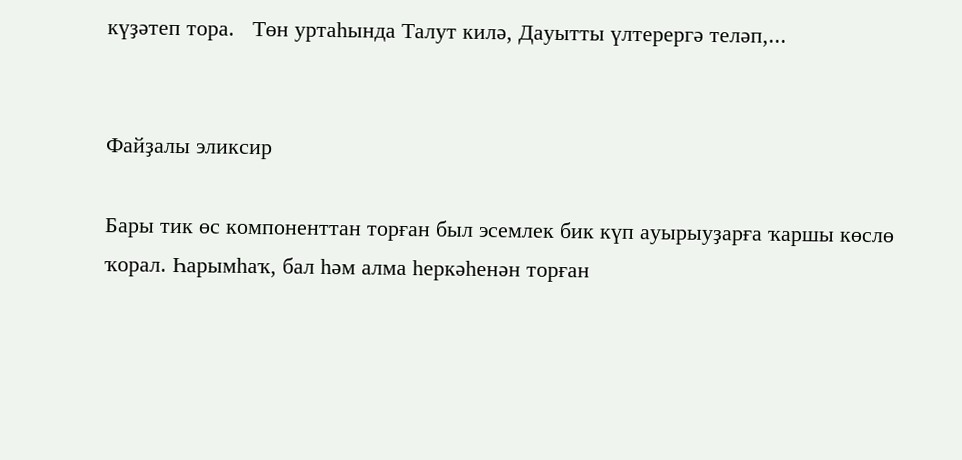күҙәтеп тора.   Төн уртаһында Талут килә, Дауытты үлтерергә теләп,...


Файҙалы эликсир

Бары тик өс компоненттан торған был эсемлек бик күп ауырыуҙарға ҡаршы көслө ҡорал. Һарымһаҡ, бал һәм алма һеркәһенән торған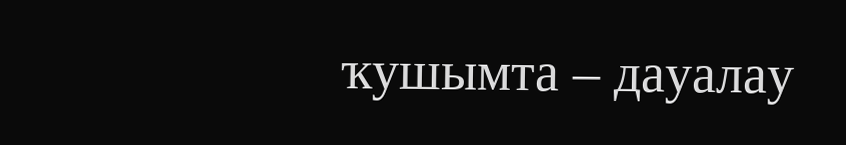ҡушымта – дауалау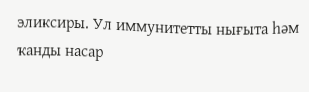эликсиры. Ул иммунитетты нығыта һәм ҡанды насар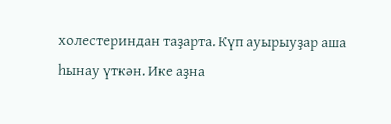холестериндан таҙарта. Күп ауырыуҙар аша һынау үткән. Ике аҙна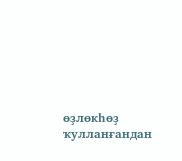өҙлөкһөҙ ҡулланғандан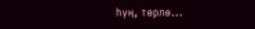һуң, төрлө...